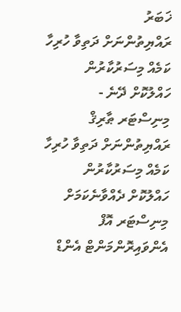ޚަބަރު
ރައްޔިތުންނަށް ދަތިވާ ހުރިހާ ކަމެއް މިސަރުކާރުން ހައްލުކޮށް ދޭނެ - މިނިސްޓަރ ޠާރިޤް
ރައްޔިތުންނަށް ދަތިވާ ހުރިހާ ކަމެއް މިސަރުކާރުން ހައްލުކޮށް ދެއްވާނެކަމަށް މިނިސްޓަރ އޮފް އެންވައިރޮންމަންޓް އެންޑް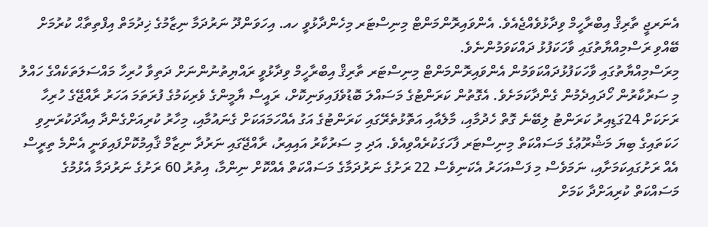އެނަރޖީ ތާރިޤް އިބްރާހީމް ވިދާޅުވެއްޖެއެވެ. އެންވައިރޮންމަންޓް މިނިސްޓަރ މިހެންދާޅުވީ ހއ. އިހަވަންދޫ ނަރުދަމާ ނިޒާމުގެ ޚިދުމަތް އިފްތިތާޙް ކުރުމަށް ބޭއްވި ރަސްމިއްޔާތުގައި ވާހަކަފުޅު ދައްކަވަމުންނެވެ.
މިރަސްމިއްޔާތުގައި ވާހަކަފުޅުދައްކަވަމުން އެންވައިރޮންމަންޓް މިނިސްޓަރ ތާރިޤް އިބްރާހީމް ވިދާޅުވީ ރައްޔިތުނުންނަށް ދަތިވާ ހުރިހާ މައްސަލަތަކެއްގެ ހައްލު މި ސަރުކާރުން ހޯދައިދެމުން ގެންދާކަމަށެވެ. އެގޮތުން ކަރަންޓުގެ މަސައްލަ ބޮޑުވެފައިވަނިކޮށް، ރައީސް ޔާމީންގެ ވެރިކަމުގެ ފުރަތަމަ އަހަރު ރާއްޖޭގެ ހުރިހާ ރަށަކަށް 24ގަޑިއިރު ކަރަންޓު ލިބޭނެ ގޮތް ހެދުމާއި، މާލެއާއި އަތޮޅުތެރޭގައި ކަރަންޓުގެ އަގު އެއްހަމައަކަށް ގެނައުމާއި، މިހާރު ކުރިއަށްގެންދާ އިއާދަކުރަނިވި ހަކަތައިގެ ބިޔަ މަޝްރޫޢުގެ މަސައްކަތް މިނިސްޓަރ ފާހަގަކުރެއްވިއެވެ. އަދި މި ސަރުކާރު އައިއިރު، ރާއްޖޭގައި ނަރުދާ ނިޒާމް ޤާއިމުކޮށްފައިވަނީ އެންމެ ތިރީސް އެއް ރަށުގައިކަމަށާއި، ނަމަވެސް މި ފަސްއަހަރު އެކަނިވެސް 22 ރަށުގެ ނަރުދަމާގެ މަސައްކަތް އެއްކޮށް ނިންމާ، އިތުރު 60 ރަށުގެ ނަރުދަމާ އެޅުމުގެ މަސައްކަތް ކުރިއަށްދާ ކަމަށް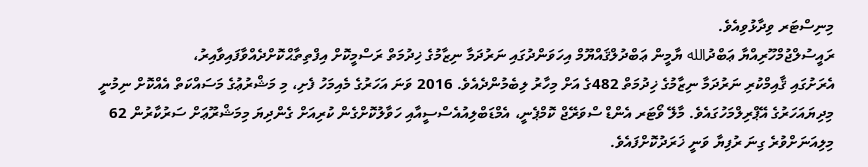މިނިސްޓަރ ވިދާޅުވިއެވެ.
ރައީސުލްޖުމްހޫރިއްޔާ ޢަބްދުالله ޔާމީން ޢަބްދުލްޤައްޔޫމް އިހަވަންދުގައި ނަރުދަމާ ނިޒާމުގެ ޚިދުމަތް ރަސްމީކޮށް އިފްތިތާޙްކޮށްދެއްވާފައިވާއިރު،
އެރަށުގައި ޤާއިމްކުރި ނަރުދަމާ ނިޒާމުގެ ޚިދުމަތް 482ގެ އަށް މިހާރު ލިބެމުންދެއެވެ. 2016 ވަނަ އަހަރުގެ މެއިމަހު ފެށި، މި މަޝްރުޢުގެ މަސައްކަތް އެއްކޮށް ނިމުނީ މިދިޔައަހަރުގެ އޭޕްރިލްމަހުގައެވެ. މާލޭ ވޯޓަރ އެންޑް ސްވަރޭޖް ކޮމްޕެނީ، އެމްޑަބްލިއުއެސްސީއާއި ހަވާލުކޮށްގެން ކުރިއަށް ގެންދިޔަ މިމަޝްރޫޢަށް ސަރުކާރުން 62 މިލިއަނަށްވުރެ ގިނަ ރުފިޔާ ވަނީ ޚަރަދުކޮށްފައެވެ.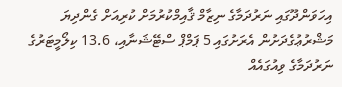އިހަވަންދޫގައި ނަރުދަމާގެ ނިޒާމް ޤާއިމްކުރުމަށް ކުރިއަށް ގެންދިޔަ މަޝްރުޢުގެދަށުން އެރަށުގައި 5 ޕަމްޕް ސްޓޭޝަނާއި، 13.6 ކިލޯމީޓަރުގެ ނަރުދަމާގެ ވިއުގައެއް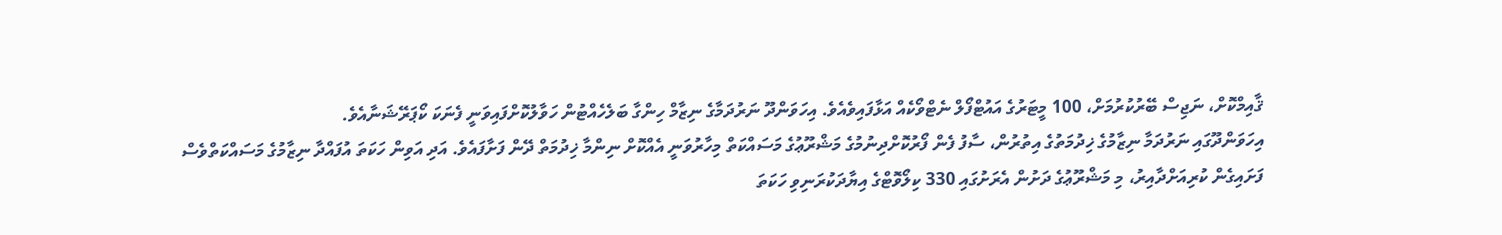ޤާއިމްކޮށް، ނަޖިސް ބޭރުކުރުމަށް، 100 މީޓަރުގެ އައުޓްފޯލް ނެޓްވޯކެއް އަޅާފައިވެއެވެ. އިހަވަންދޫ ނަރުދަމާގެ ނިޒާމް ހިންގާ ބަލެހެއްޓުން ހަވާލުކޮށްފައިވަނީ ފެނަކަ ކޯޕަރޭޝަނާއެވެ.
އިހަވަންދޫގައި ނަރުދަމާ ނިޒާމުގެ ޚިދުމަތުގެ އިތުރުން، ސާފު ފެން ފޯރުކޮށްދިނުމުގެ މަޝްރޫޢުގެ މަސައްކަތް މިހާރުވަނީ އެއްކޮށް ނިންމާ ޚިދުމަތް ދޭން ފަށާފައެވެ. އަދި އަވިން ހަކަތަ އުފައްދާ ނިޒާމުގެ މަސައްކަތްވެސް ފަށައިގެން ކުރިއަށްދާއިރު، މި މަޝްރޫޢުގެ ދަށުން އެރަށުގައި 330 ކިލޯވޮޓްގެ އިޔާދަކުރަނިވި ހަކަތަ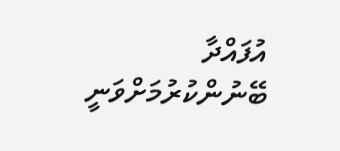އުފައްދާ ބޭނުންކުރުމަށްވަނީ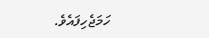ހަމަޖެހިފައެވެ.